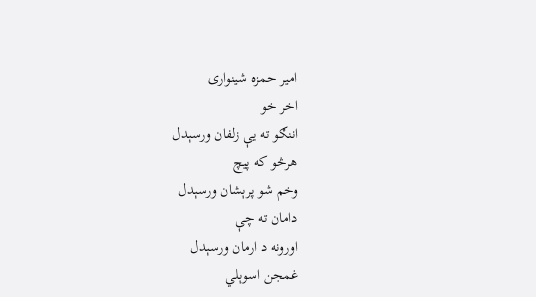امیر حمزہ شینواری
اخر خو
اننګو ته يې زلفان ورسېدل
هرڅو که پيچ
وخم شو پرېشان ورسېدل
دامان ته چې
اورونه د ارمان ورسېدل
غمجن اسوېلي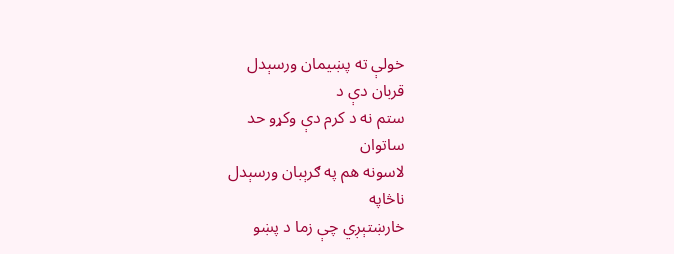خولې ته پښیمان ورسېدل
قربان دې د
ستم نه د کرم دې وکړو حد
ساتوان
لاسونه هم په ګرېبان ورسېدل
ناڅاپه
خارښتېږي چې زما د پښو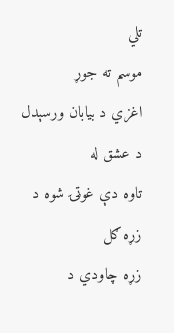تلي
موسم ته جوړ
اغزي د بیابان ورسېدل
د عشق له
تاوه دې غوټۍ شوه د زړه ګل
زړه چاودي د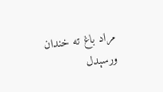مراد باغ ته خندان ورسېدل